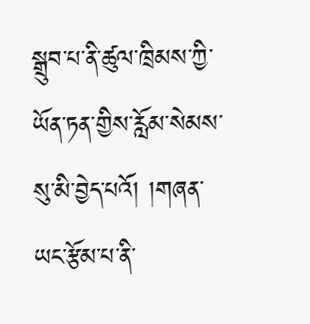སྒྲུབ་པ་ནི་ཚུལ་ཁྲིམས་ཀྱི་ཡོན་ཏན་གྱིས་རློམ་སེམས་སུ་མི་བྱེད་པའོ། །གཞན་ཡང་རྩོམ་པ་ནི་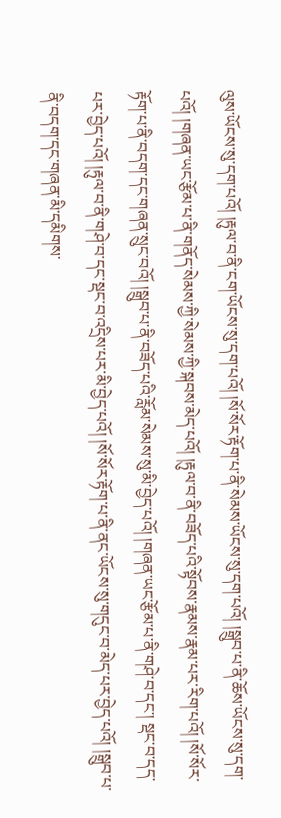ལུས་ཡོངས་སུ་དག་པའོ། །རྟུལ་བ་ནི་ངག་ཡོངས་སུ་དག་པའོ། །སོ་སོར་རྟོག་པ་ནི་སེམས་ཡོངས་སུ་དག་པའོ། །སྒྲུབ་པ་ནི་ཆོས་ཡོངས་སུ་དག་པའོ། །གཞན་ཡང་རྩོམ་པ་ནི་གནོད་སེམས་ཀྱི་སེམས་ཀྱི་སྐབས་མེད་པའོ། །རྟུལ་བ་ནི་བཟོད་པའི་སྟོབས་རྣམས་རྣམ་པར་རིག་པའོ། །སོ་སོར་རྟོག་པ་ནི་བདག་དང་གཞན་སྲུང་བའོ། །སྒྲུབ་པ་ནི་བཟོད་པའི་རློམ་སེམས་སུ་མི་བྱེད་པའོ། །གཞན་ཡང་རྩོམ་པ་ནི་གཤེ་བ་དང་། སྡང་བ་དད་པར་བྱེད་པའོ། །རྟུལ་བ་ནི་གཤེ་བ་དང་སྡང་བ་འདྲིས་པར་མི་བྱེད་པའོ། །སོ་སོར་རྟོག་པ་ནི་ནང་ཡོངས་སུ་གདུང་བ་མེད་པར་བྱེད་པའོ། །སྒྲུབ་པ་ནི་བདག་དང་གཞན་མི་དམིགས་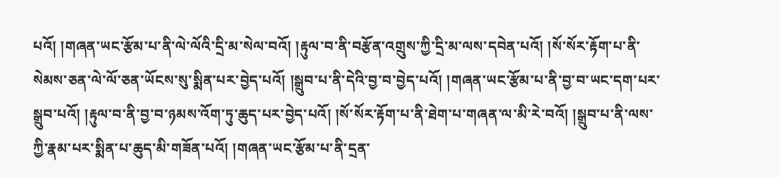པའོ། །གཞན་ཡང་རྩོམ་པ་ནི་ལེ་ལོའི་དྲི་མ་སེལ་བའོ། །རྟུལ་བ་ནི་བརྩོན་འགྲུས་ཀྱི་དྲི་མ་ལས་དབེན་པའོ། །སོ་སོར་རྟོག་པ་ནི་སེམས་ཅན་ལེ་ལོ་ཅན་ཡོངས་སུ་སྨིན་པར་བྱེད་པའོ། །སྒྲུབ་པ་ནི་དེའི་བྱ་བ་བྱེད་པའོ། །གཞན་ཡང་རྩོམ་པ་ནི་བྱ་བ་ཡང་དག་པར་སྒྲུབ་པའོ། །རྟུལ་བ་ནི་བྱ་བ་ཉམས་འོག་ཏུ་ཆུད་པར་བྱེད་པའོ། །སོ་སོར་རྟོག་པ་ནི་ཐེག་པ་གཞན་ལ་མི་རེ་བའོ། །སྒྲུབ་པ་ནི་ལས་ཀྱི་རྣམ་པར་སྨིན་པ་ཆུད་མི་གཟོན་པའོ། །གཞན་ཡང་རྩོམ་པ་ནི་དྲན་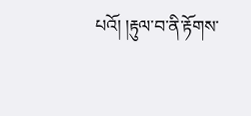པའོ། །རྟུལ་བ་ནི་རྟོགས་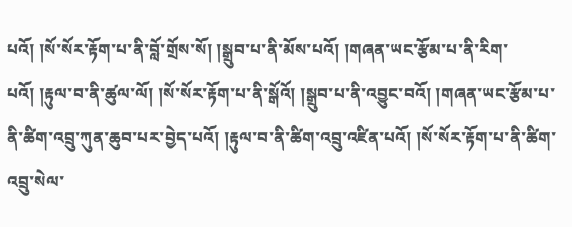པའོ། །སོ་སོར་རྟོག་པ་ནི་བློ་གྲོས་སོ། །སྒྲུབ་པ་ནི་མོས་པའོ། །གཞན་ཡང་རྩོམ་པ་ནི་རིག་པའོ། །རྟུལ་བ་ནི་ཚུལ་ལོ། །སོ་སོར་རྟོག་པ་ནི་སྒོའོ། །སྒྲུབ་པ་ནི་འབྱུང་བའོ། །གཞན་ཡང་རྩོམ་པ་ནི་ཚིག་འབྲུ་ཀུན་ཆུབ་པར་བྱེད་པའོ། །རྟུལ་བ་ནི་ཚིག་འབྲུ་འཛིན་པའོ། །སོ་སོར་རྟོག་པ་ནི་ཚིག་འབྲུ་སེལ་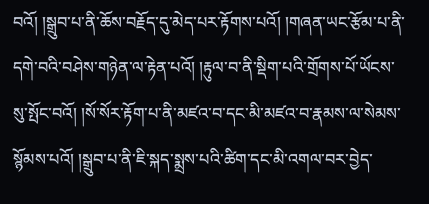བའོ། །སྒྲུབ་པ་ནི་ཆོས་བརྗོད་དུ་མེད་པར་རྟོགས་པའོ། །གཞན་ཡང་རྩོམ་པ་ནི་དགེ་བའི་བཤེས་གཉེན་ལ་རྟེན་པའོ། །རྟུལ་བ་ནི་སྡིག་པའི་གྲོགས་པོ་ཡོངས་སུ་སྤོང་བའོ། །སོ་སོར་རྟོག་པ་ནི་མཛའ་བ་དང་མི་མཛའ་བ་རྣམས་ལ་སེམས་སྙོམས་པའོ། །སྒྲུབ་པ་ནི་ཇི་སྐད་སྨྲས་པའི་ཚིག་དང་མི་འགལ་བར་བྱེད་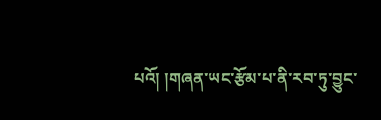པའོ། །གཞན་ཡང་རྩོམ་པ་ནི་རབ་ཏུ་བྱུང་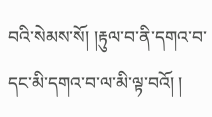བའི་སེམས་སོ། །རྟུལ་བ་ནི་དགའ་བ་དང་མི་དགའ་བ་ལ་མི་ལྟ་བའོ། །